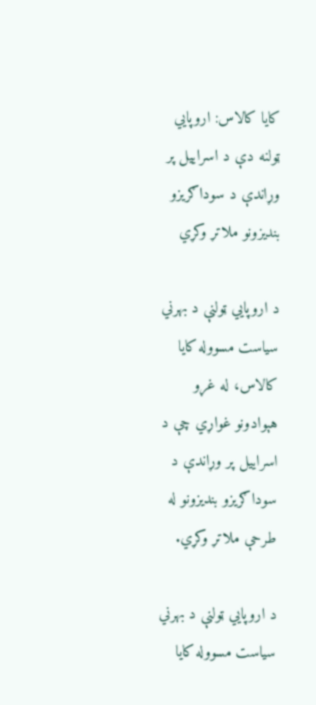کایا کالاس: اروپايي ټولنه دې د اسراییل پر وړاندې د سوداګریزو بندیزونو ملاتړ وکړي

د اروپايي ټولنې د بهرني سیاست مسووله کایا کالاس، له غړو هېوادونو غواړي چې د اسراییل پر وړاندې د سوداګریزو بندیزونو له طرحې ملاتړ وکړي.

د اروپايي ټولنې د بهرني سیاست مسووله کایا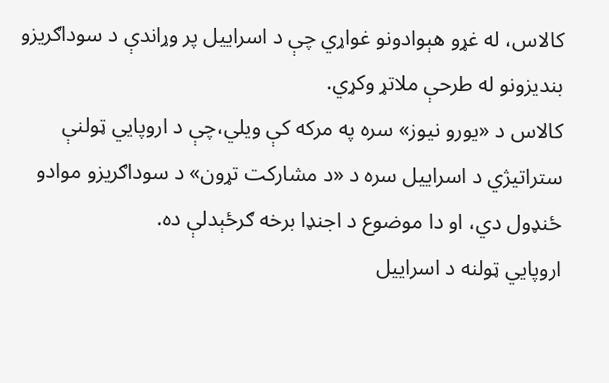کالاس، له غړو هېوادونو غواړي چې د اسراییل پر وړاندې د سوداګریزو بندیزونو له طرحې ملاتړ وکړي.
کالاس د «یورو نیوز» سره په مرکه کې ویلي،چې د اروپايي ټولنې ستراتیژي د اسراییل سره د «د مشارکت تړون» د سوداګریزو موادو ځنډول دي، او دا موضوع د اجنډا برخه ګرځېدلې ده.
اروپايي ټولنه د اسراییل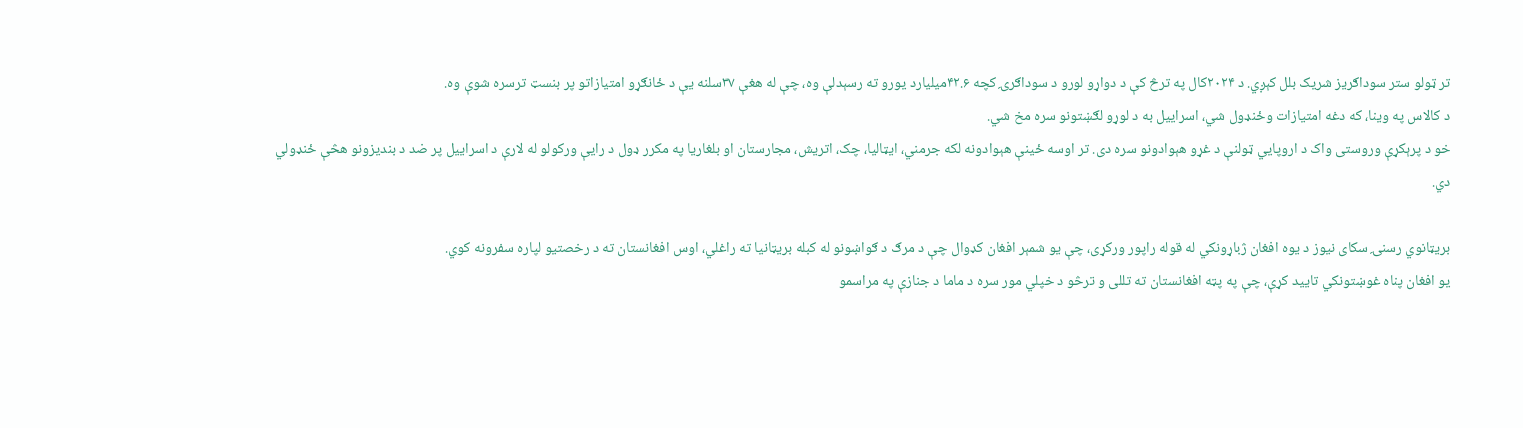تر ټولو ستر سوداګریز شریک بلل کېږي. د ۲۰۲۴کال په ترڅ کې د دواړو لورو د سوداګرۍ کچه ۴۲.۶میلیارد یورو ته رسېدلې وه، چې له هغې ۳۷سلنه یې د ځانګړو امتیازاتو پر بنسټ ترسره شوې وه.
د کالاس په وینا، که دغه امتیازات وځنډول شي، اسراییل به د لوړو لګښتونو سره مخ شي.
خو د پرېکړې وروستی واک د اروپايي ټولنې د غړو هېوادونو سره دی. تر اوسه ځینې هېوادونه لکه جرمني، ایټالیا، چک، اتریش، مجارستان او بلغاریا په مکرر ډول د رایې ورکولو له لارې د اسراییل پر ضد د بندیزونو هڅې ځنډولي دي.

بریټانوي رسنۍ سکای نیوز د یوه افغان ژباړونکي له قوله راپور ورکړی، چې یو شمېر افغان کډوال چې د مرګ د ګواښونو له کبله بریټانیا ته راغلي، اوس افغانستان ته د رخصتيو لپاره سفرونه کوي.
یو افغان پناه غوښتونکي تایید کړې، چې په پټه افغانستان ته تللی و ترڅو د خپلي مور سره د ماما د جنازې په مراسمو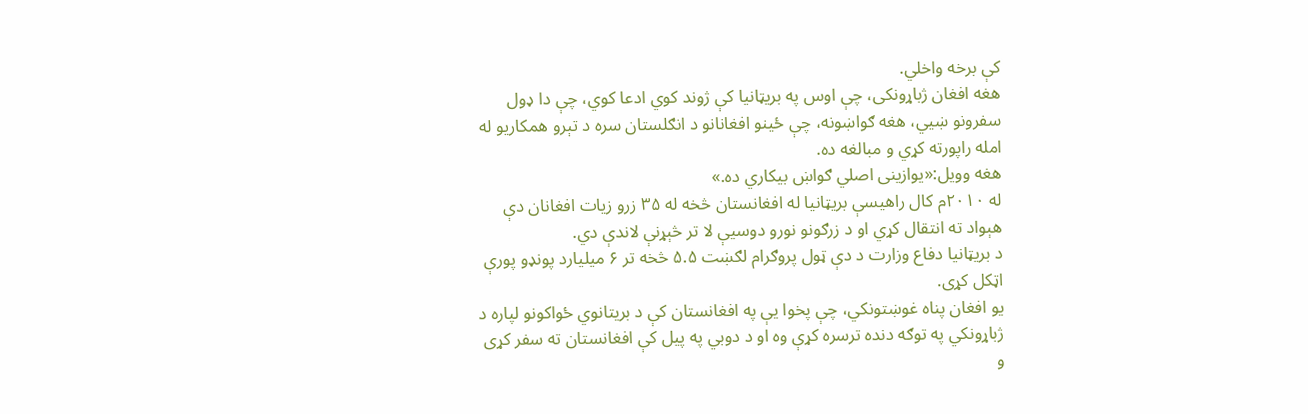کې برخه واخلي.
هغه افغان ژباړونکی، چې اوس په بریټانیا کې ژوند کوي ادعا کوي، چې دا ډول سفرونو ښيي، هغه ګواښونه، چې ځینو افغانانو د انګلستان سره د تېرو همکاریو له امله راپورته کړي و مبالغه ده.
هغه وویل:«یوازینی اصلي ګواښ بیکاري ده.»
له ۲۰۱۰م کال راهیسې بریټانیا له افغانستان څخه له ۳۵ زرو زیات افغانان دې هېواد ته انتقال کړي او د زرګونو نورو دوسیې لا تر څېړنې لاندې دي.
د بریټانیا دفاع وزارت د دې ټول پروګرام لګښت ۵.۵ څخه تر ۶ میلیارد پونډو پورې اټکل کړی.
یو افغان پناه غوښتونکي، چې پخوا یې په افغانستان کې د بريتانوي ځواکونو لپاره د ژباړونکي په توګه دنده ترسره کړې وه او د دوبي په پیل کې افغانستان ته سفر کړی و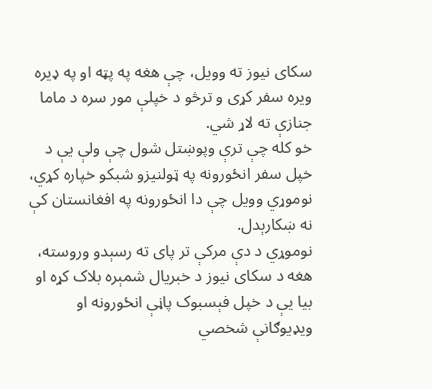سکای نیوز ته وویل، چې هغه په پټه او په ډیره ویره سفر کړی و ترڅو د خپلې مور سره د ماما جنازې ته لاړ شي.
خو کله چې ترې وپوښتل شول چې ولې یې د خپل سفر انځورونه په ټولنیزو شبکو خپاره کړي، نوموړي وویل چې دا انځورونه په افغانستان کې نه ښکارېدل.
نوموړي د دې مرکې تر پای ته رسېدو وروسته، هغه د سکای نیوز د خبریال شمېره بلاک کړه او بیا یې د خپل فېسبوک پاڼې انځورونه او ویډیوګانې شخصي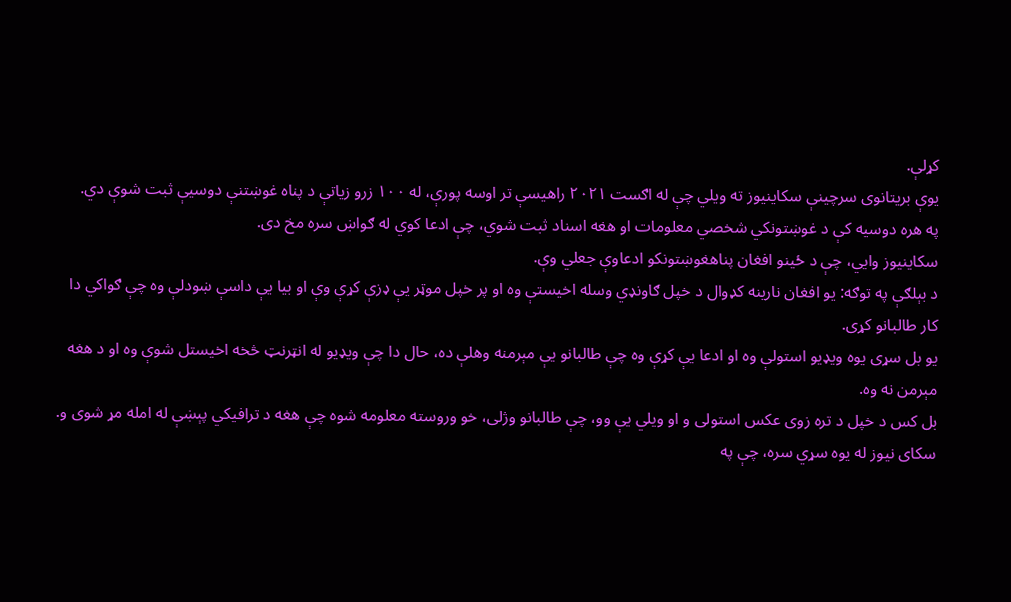کړلې.
یوې بریتانوی سرچینې سکاینیوز ته ویلي چې له اګست ۲۰۲۱ راهیسې تر اوسه پورې، له ۱۰۰ زرو زیاتې د پناه غوښتنې دوسیې ثبت شوې دي.
په هره دوسیه کې د غوښتونکي شخصي معلومات او هغه اسناد ثبت شوي، چې ادعا کوي له ګواښ سره مخ دی.
سکاینیوز وايي، چې د ځینو افغان پناهغوښتونکو ادعاوې جعلي وې.
د بېلګې په توګه: یو افغان نارینه کډوال د خپل ګاونډي وسله اخیستې وه او پر خپل موټر یې ډزې کړې وې او بیا یې داسې ښودلې وه چې ګواکي دا کار طالبانو کړی.
یو بل سړی یوه ویډیو استولې وه او ادعا یې کړې وه چې طالبانو یې مېرمنه وهلې ده، حال دا چې ویډیو له انټرنټ څخه اخیستل شوې وه او د هغه مېرمن نه وه.
بل کس د خپل د تره زوی عکس استولی و او ویلي یې وو، چې طالبانو وژلی، خو وروسته معلومه شوه چې هغه د ترافیکي پېښې له امله مړ شوی و.
سکای نیوز له یوه سړي سره، چې په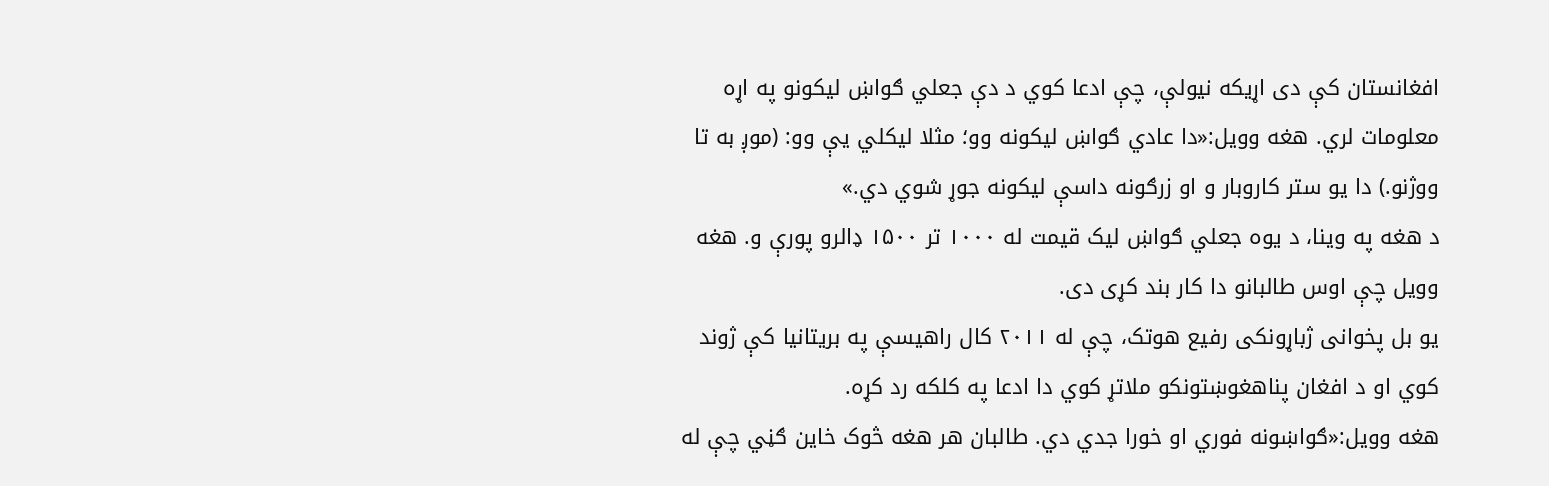افغانستان کې دی اړیکه نیولې، چې ادعا کوي د دې جعلي ګواښ لیکونو په اړه معلومات لري. هغه وویل:«دا عادي ګواښ لیکونه وو؛ مثلا لیکلي یې وو: (موږ به تا ووژنو.) دا یو ستر کاروبار و او زرګونه داسې لیکونه جوړ شوي دي.»
د هغه په وینا، د یوه جعلي ګواښ لیک قیمت له ۱۰۰۰ تر ۱۵۰۰ ډالرو پورې و. هغه وویل چې اوس طالبانو دا کار بند کړی دی.
یو بل پخوانی ژباړونکی رفیع هوتک، چې له ۲۰۱۱ کال راهیسې په بریتانیا کې ژوند کوي او د افغان پناهغوښتونکو ملاتړ کوي دا ادعا په کلکه رد کړه.
هغه وویل:«ګواښونه فوري او خورا جدي دي. طالبان هر هغه څوک خاین ګڼي چې له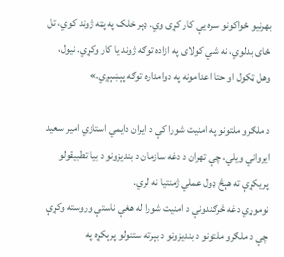بهرنيو ځواکونو سره يې کار کړی وي. ډېر خلک په پټه ژوند کوي، تل ځای بدلوي، نه شي کولای په ازاده توګه ژوند یا کار وکړي. نیول، وهل ټکول او حتا اعدامونه په دوامداره توګه پېښېږي.»

د ملګرو ملتونو په امنیت شورا کې د ایران دایمي استازي امیر سعید ایرواني ویلي، چې تهران د دغه سازمان د بندیزونو د بیا تطبیقولو پریکړې ته هېڅ ډول عملي ژمنتیا نه لري.
نوموړي دغه څرګندونې د امنیت شورا له هغې ناستې وروسته وکړې چې د ملګرو ملتونو د بندیزونو د بېرته ستنولو پرېکړه په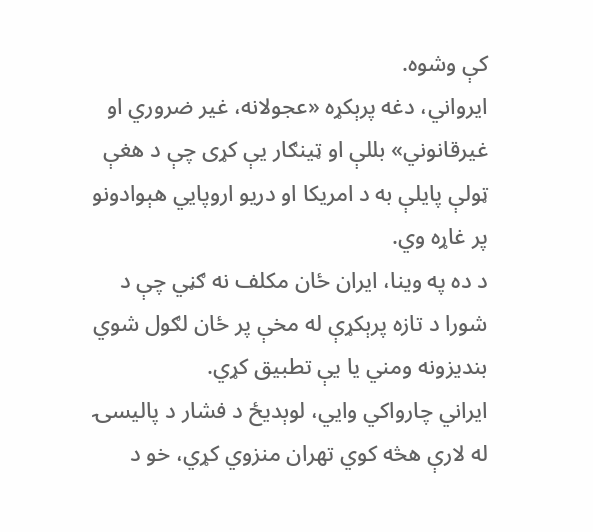کې وشوه.
ایرواني، دغه پرېکړه «عجولانه، غیر ضروري او غیرقانوني» بللې او ټینګار یې کړی چې د هغې ټولې پایلې به د امریکا او دریو اروپايي هېوادونو پر غاړه وي.
د ده په وینا، ایران ځان مکلف نه ګڼي چې د شورا د تازه پرېکړې له مخې پر ځان لګول شوي بندیزونه ومني یا یې تطبیق کړي.
ایراني چارواکي وايي، لوېدیځ د فشار د پالیسۍ له لارې هڅه کوي تهران منزوي کړي، خو د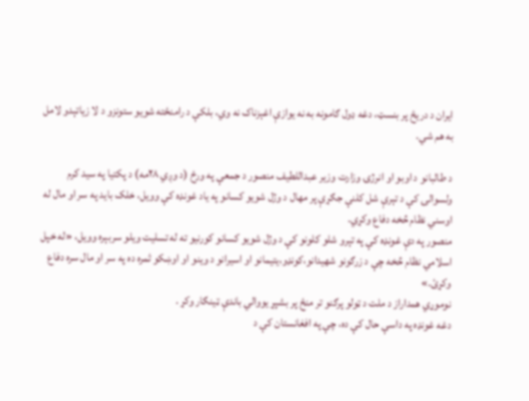ایران د دریځ پر بنسټ، دغه ډول ګامونه به نه یوازې اغېزناک نه وي، بلکې د رامنځته شویو ستونزو د لا زیاتېدو لامل به هم شي.

د طالبانو د اوبو او انرژۍ وزارت وزیر عبداللطیف منصور د جمعې په ورځ (د وږي ۲۸مه) د پکتيا په سید کرم ولسوالۍ کې د تېرې شل کلنې جګړې پر مهال د وژل شویو کسانو په یاد غونډه کې وویل، خلک باید په سر او مال له اوسني نظام څخه دفاع وکړي.
منصور په دې غونډه کې په تېرو شلو کلونو کې د وژل شویو کسانو کورنیو ته له تسلیت ویلو سربېره وویل، «له خپل اسلامي نظام څخه چې د زرګونو شهیدانو،کونډو،یتیمانو او اسیرانو د وینو او اوښکو ثمره ده په سر او مال سره دفاع وکړئ.»
نوموړي همداراز د ملت د ټولو پرګنو تر منځ پر بشپړ یووالي باندې ټينګار وکړ .
دغه غونډه په داسې حال کې ده، چې په افغانستان کې د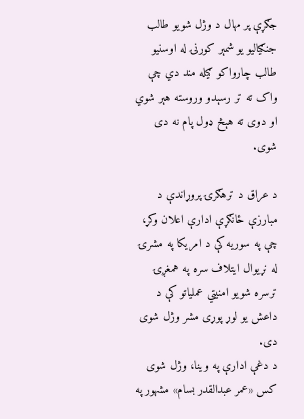جګړې پر مهال د وژل شویو طالب جنګیالیو یو شمېر کورنۍ له اوسنیو طالب چارواکو ګیله مند دي چې واک ته تر رسېدو وروسته هېر شوي او دوی ته هېڅ ډول پام نه دی شوی.

د عراق د ترهګرۍ پروړاندې د مبارزې ځانګړې ادارې اعلان وکړ، چې په سوریه کې د امریکا په مشرۍ له نړیوال ایتلاف سره په همغږۍ ترسره شویو امنیتي عملیاتو کې د داعش یو لوړ پوړی مشر وژل شوی دی.
د دغې ادارې په وینا، وژل شوی کس «عمر عبدالقدر بسام» مشهور په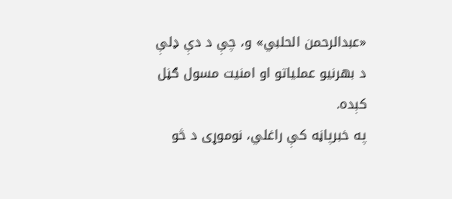«عبدالرحمن الحلبي» و، چې د دې ډلې د بهرنیو عملیاتو او امنیت مسول ګڼل کېده.
په خبرپاڼه کې راغلي، نوموړی د څو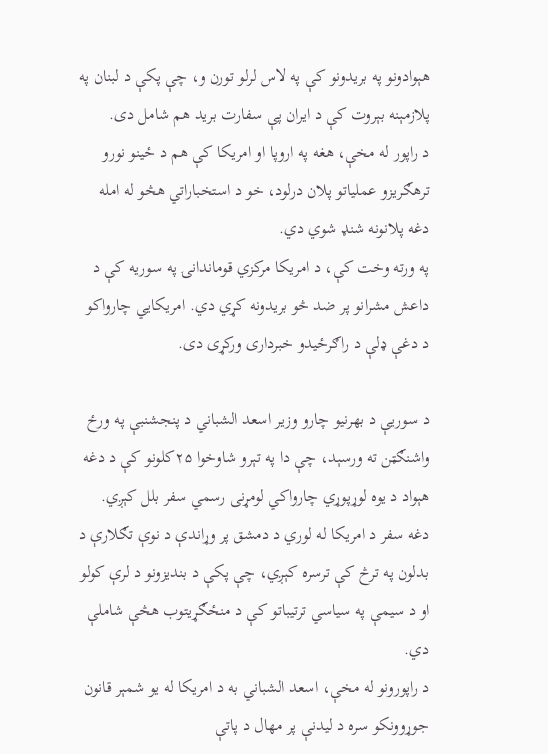هېوادونو په بریدونو کې په لاس لرلو تورن و، چې پکې د لبنان په پلازمېنه بېروت کې د ایران پې سفارت برید هم شامل دی.
د راپور له مخې، هغه په اروپا او امریکا کې هم د ځینو نورو ترهګریزو عملیاتو پلان درلود، خو د استخباراتي هڅو له امله دغه پلانونه شنډ شوي دي.
په ورته وخت کې، د امریکا مرکزي قوماندانۍ په سوریه کې د داعش مشرانو پر ضد څو بریدونه کړي دي. امریکايي چارواکو د دغې ډلې د راګرځیدو خبرداری ورکړی دی.

د سوریې د بهرنیو چارو وزیر اسعد الشباني د پنجشنبې په ورځ واشنګټن ته ورسېد، چې دا په تېرو شاوخوا ۲۵کلونو کې د دغه هېواد د یوه لوړپوړي چارواکي لومړنی رسمي سفر بلل کېږي.
دغه سفر د امریکا له لوري د دمشق پر وړاندې د نوې تګلارې د بدلون په ترڅ کې ترسره کېږي، چې پکې د بندیزونو د لرې کولو او د سیمې په سیاسي ترتیباتو کې د منځګړیتوب هڅې شاملې دي.
د راپورونو له مخې، اسعد الشباني به د امریکا له یو شمېر قانون جوړوونکو سره د لیدنې پر مهال د پاتې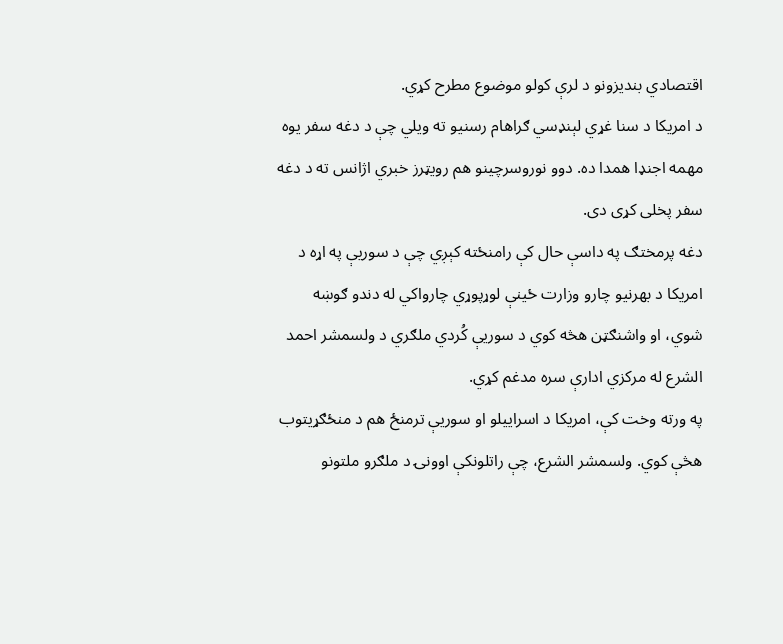اقتصادي بندیزونو د لرې کولو موضوع مطرح کړي.
د امریکا د سنا غړي لېنډسي ګراهام رسنیو ته ویلي چې د دغه سفر یوه مهمه اجنډا همدا ده. دوو نوروسرچینو هم رویټرز خبري اژانس ته د دغه سفر پخلی کړی دی.
دغه پرمختګ په داسې حال کې رامنځته کېږي چې د سوریې په اړه د امریکا د بهرنیو چارو وزارت ځینې لوړپوړي چارواکي له دندو ګوښه شوي، او واشنګټن هڅه کوي د سوریې کُردي ملګري د ولسمشر احمد الشرع له مرکزي ادارې سره مدغم کړي.
په ورته وخت کې، امریکا د اسراییلو او سوریې ترمنځ هم د منځګړیتوب هڅې کوي. ولسمشر الشرع، چې راتلونکې اوونۍ د ملګرو ملتونو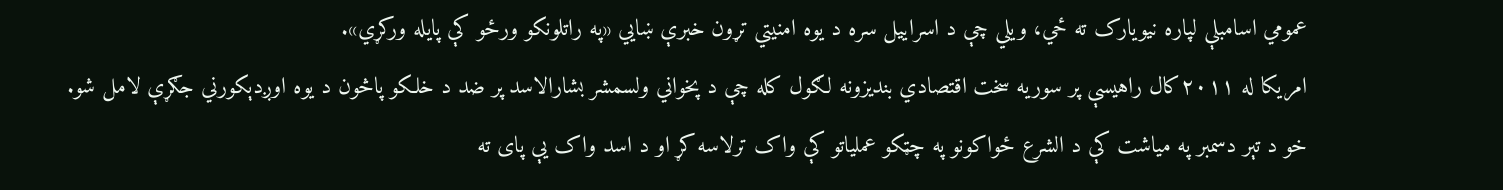عمومي اسامبلې لپاره نیویارک ته ځي، ویلي چې د اسراییل سره د یوه امنیتي تړون خبرې ښايي «په راتلونکو ورځو کې پایله ورکړي».
امریکا له ۲۰۱۱کال راهیسې پر سوریه سخت اقتصادي بندیزونه لګول کله چې د پخواني ولسمشر بشارالاسد پر ضد د خلکو پاڅون د یوه اوږدېکورني جګړې لامل شو. خو د تېر دسمبر په میاشت کې د الشرع ځواکونو په چټکو عملیاتو کې واک ترلاسه کړ او د اسد واک یې پای ته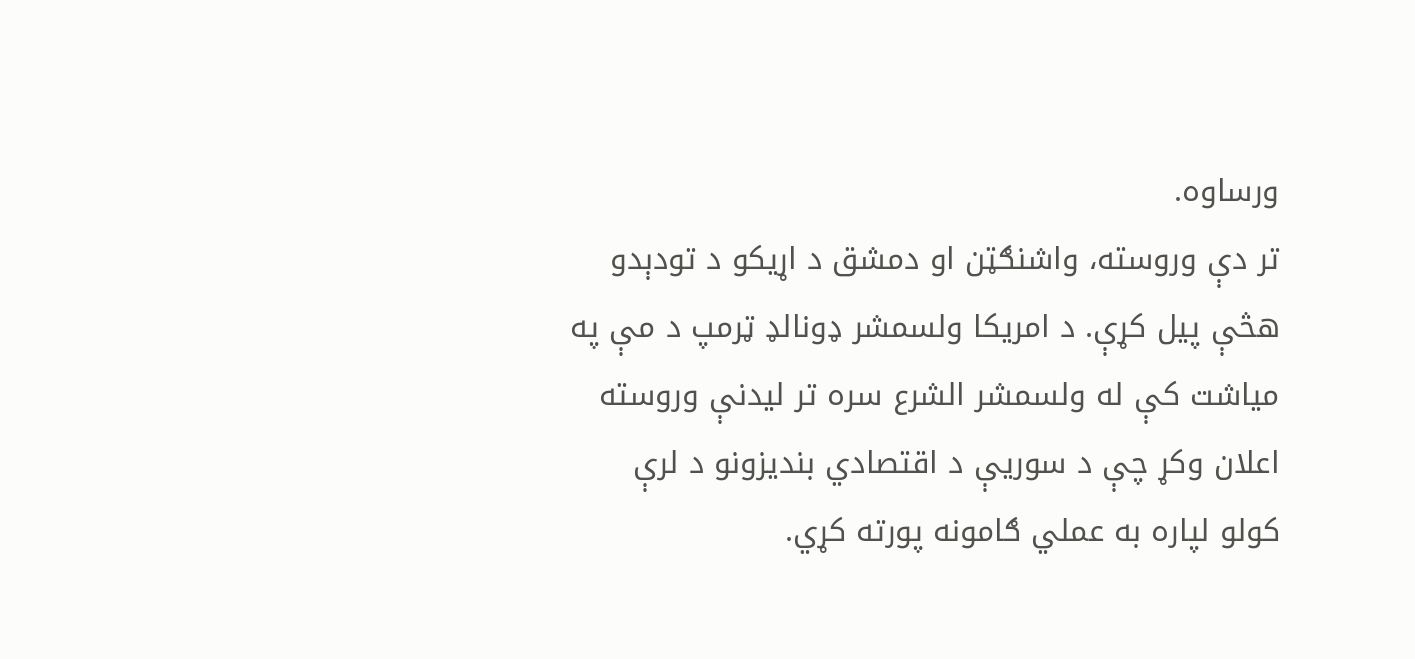ورساوه.
تر دې وروسته، واشنګټن او دمشق د اړیکو د تودېدو هڅې پیل کړې. د امریکا ولسمشر ډونالډ ټرمپ د مې په میاشت کې له ولسمشر الشرع سره تر لیدنې وروسته اعلان وکړ چې د سوریې د اقتصادي بندیزونو د لرې کولو لپاره به عملي ګامونه پورته کړي.